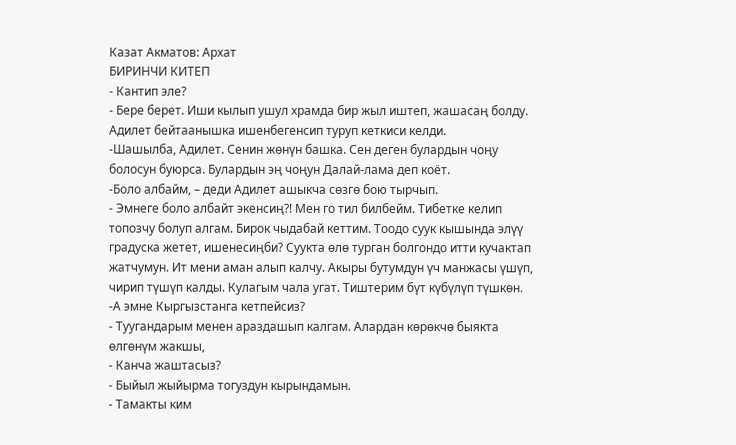Казат Акматов: Архат
БИРИНЧИ КИТЕП
- Кантип эле?
- Бере берет. Иши кылып ушул храмда бир жыл иштеп, жашасаң болду.
Адилет бейтаанышка ишенбегенсип туруп кеткиси келди.
-Шашылба, Адилет. Сенин жөнүн башка. Сен деген булардын чоңу болосун буюрса. Булардын эң чоңун Далай-лама деп коёт.
-Боло албайм, – деди Адилет ашыкча сөзгө бою тырчып.
- Эмнеге боло албайт экенсиң?! Мен го тил билбейм. Тибетке келип топозчу болуп алгам. Бирок чыдабай кеттим. Тоодо суук кышында элүү градуска жетет, ишенесиңби? Суукта өлө турган болгондо итти кучактап жатчумун. Ит мени аман алып калчу. Акыры бутумдун үч манжасы үшүп, чирип түшүп калды. Кулагым чала угат. Тиштерим бүт күбүлүп түшкөн.
-А эмне Кыргызстанга кетпейсиз?
- Туугандарым менен араздашып калгам. Алардан көрөкчө быякта өлгөнүм жакшы,
- Канча жаштасыз?
- Быйыл жыйырма тогуздун кырындамын.
- Тамакты ким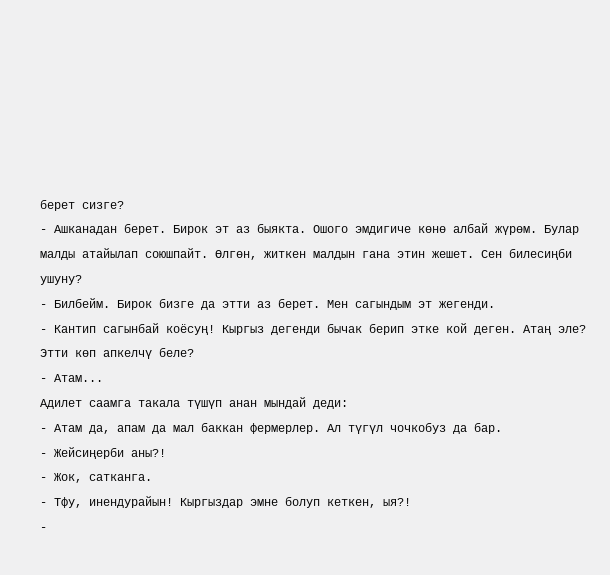берет сизге?
- Ашканадан берет. Бирок эт аз быякта. Ошого эмдигиче көнө албай жүрөм. Булар малды атайылап союшпайт. Өлгөн, житкен малдын гана этин жешет. Сен билесиңби ушуну?
- Билбейм. Бирок бизге да этти аз берет. Мен сагындым эт жегенди.
- Кантип сагынбай коёсуң! Кыргыз дегенди бычак берип этке кой деген. Атаң эле? Этти көп апкелчү беле?
- Атам...
Адилет саамга такала түшүп анан мындай деди:
- Атам да, апам да мал баккан фермерлер. Ал түгүл чочкобуз да бар.
- Жейсиңерби аны?!
- Жок, сатканга.
- Тфу, инендурайын! Кыргыздар эмне болуп кеткен, ыя?!
-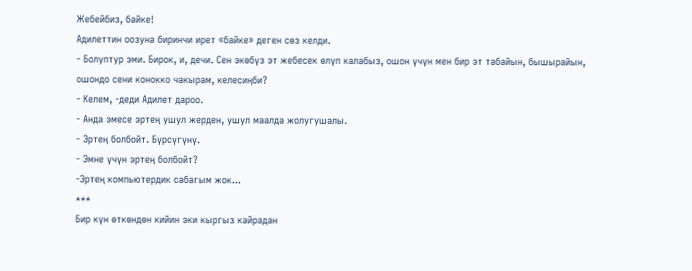Жебейбиз, байке!
Адилеттин оозуна биринчи ирет «байке» деген сөз келди.
- Болуптур эми. Бирок, и, дечи. Сен экөбүз эт жебесек өлүп калабыз, ошон үчүн мен бир эт табайын, бышырайын, ошондо сени конокко чакырам, келесиңби?
- Келем, -деди Адилет дароо.
- Анда эмесе эртең ушул жерден, ушул маалда жолугушалы.
- Эртең болбойт. Бүрсүгүнү.
- Эмне үчүн эртең болбойт?
-Эртең компьютердик сабагым жок...
***
Бир күн өткөндөн кийин эки кыргыз кайрадан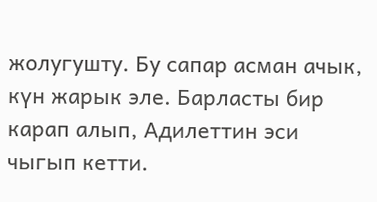жолугушту. Бу сапар асман ачык, күн жарык эле. Барласты бир карап алып, Адилеттин эси чыгып кетти.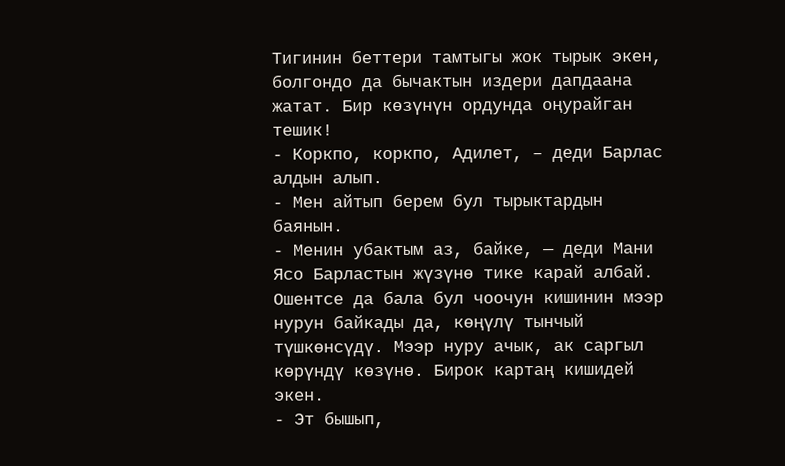Тигинин беттери тамтыгы жок тырык экен, болгондо да бычактын издери дапдаана жатат. Бир көзүнүн ордунда оңурайган тешик!
- Коркпо, коркпо, Адилет, – деди Барлас алдын алып.
- Мен айтып берем бул тырыктардын баянын.
- Менин убактым аз, байке, — деди Мани Ясо Барластын жүзүнө тике карай албай. Ошентсе да бала бул чоочун кишинин мээр нурун байкады да, көңүлү тынчый түшкөнсүдү. Мээр нуру ачык, ак саргыл көрүндү көзүнө. Бирок картаң кишидей экен.
- Эт бышып,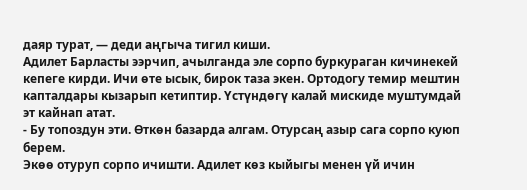даяр турат, — деди аңгыча тигил киши.
Адилет Барласты ээрчип, ачылганда эле сорпо буркураган кичинекей кепеге кирди. Ичи өте ысык, бирок таза экен. Ортодогу темир мештин капталдары кызарып кетиптир. Үстүндөгү калай мискиде муштумдай эт кайнап атат.
- Бу топоздун эти. Өткөн базарда алгам. Отурсаң азыр сага сорпо куюп берем.
Экөө отуруп сорпо ичишти. Адилет көз кыйыгы менен үй ичин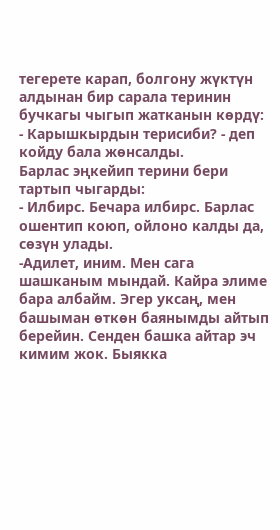тегерете карап, болгону жүктүн алдынан бир сарала теринин бучкагы чыгып жатканын көрдү:
- Карышкырдын терисиби? - деп койду бала жөнсалды.
Барлас эңкейип терини бери тартып чыгарды:
- Илбирс. Бечара илбирс. Барлас ошентип коюп, ойлоно калды да, сөзүн улады.
-Адилет, иним. Мен сага шашканым мындай. Кайра элиме бара албайм. Эгер уксаң, мен башыман өткөн баянымды айтып берейин. Сенден башка айтар эч кимим жок. Быякка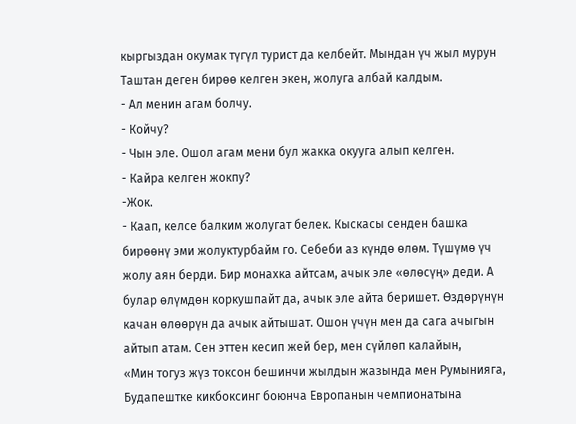кыргыздан окумак түгүл турист да келбейт. Мындан үч жыл мурун Таштан деген бирөө келген экен, жолуга албай калдым.
- Ал менин агам болчу.
- Койчу?
- Чын эле. Ошол агам мени бул жакка окууга алып келген.
- Кайра келген жокпу?
-Жок.
- Каап, келсе балким жолугат белек. Кыскасы сенден башка бирөөнү эми жолуктурбайм го. Себеби аз күндө өлөм. Түшүмө үч жолу аян берди. Бир монахка айтсам, ачык эле «өлөсүң» деди. А булар өлүмдөн коркушпайт да, ачык эле айта беришет. Өздөрүнүн качан өлөөрүн да ачык айтышат. Ошон үчүн мен да сага ачыгын айтып атам. Сен эттен кесип жей бер, мен сүйлөп калайын,
«Мин тогуз жүз токсон бешинчи жылдын жазында мен Румынияга, Будапештке кикбоксинг боюнча Европанын чемпионатына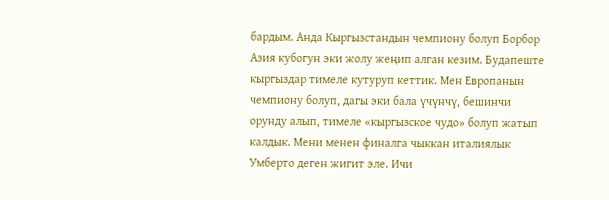бардым. Анда Кыргызстандын чемпиону болуп Борбор Азия кубогун эки жолу жеңип алган кезим. Будапеште кыргыздар тимеле кутуруп кеттик. Мен Европанын чемпиону болуп, дагы эки бала үчүнчү, бешинчи орунду алып, тимеле «кыргызское чудо» болуп жатып калдык. Мени менен финалга чыккан италиялык Умберто деген жигит эле. Ичи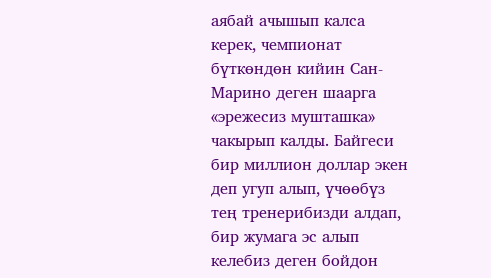аябай ачышып калса керек, чемпионат бүткөндөн кийин Сан-Марино деген шаарга «эрежесиз мушташка» чакырып калды. Байгеси бир миллион доллар экен деп угуп алып, үчөөбүз тең тренерибизди алдап, бир жумага эс алып келебиз деген бойдон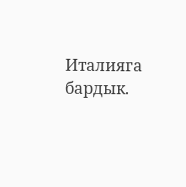Италияга бардык.